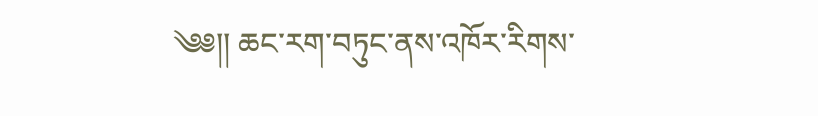༄༅།། ཆང་རག་བཏུང་ནས་འཁོར་རིགས་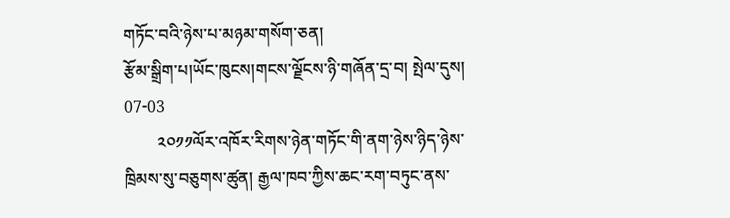གཏོང་བའི་ཉེས་པ་མཉམ་གསོག་ཅན།
རྩོམ་སྒྲིག་པ།ཡོང་ཁུངས།གངས་ལྗོངས་ཉི་གཞོན་དྲ་བ། སྤེལ་དུས། 07-03
        ༢༠༡༡ལོར་འཁོར་རིགས་ཉེན་གཏོང་གི་ནག་ཉེས་ཉིད་ཉེས་ཁྲིམས་སུ་བཅུགས་ཚུན། རྒྱལ་ཁབ་ཀྱིས་ཆང་རག་བཏུང་ནས་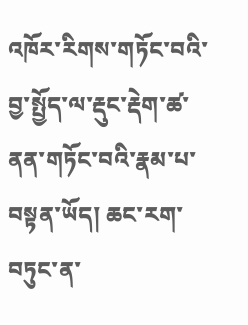འཁོར་རིགས་གཏོང་བའི་བྱ་སྤྱོད་ལ་རྡུང་རྡེག་ཚ་ནན་གཏོང་བའི་རྣམ་པ་བསྟན་ཡོད། ཆང་རག་བཏུང་ན་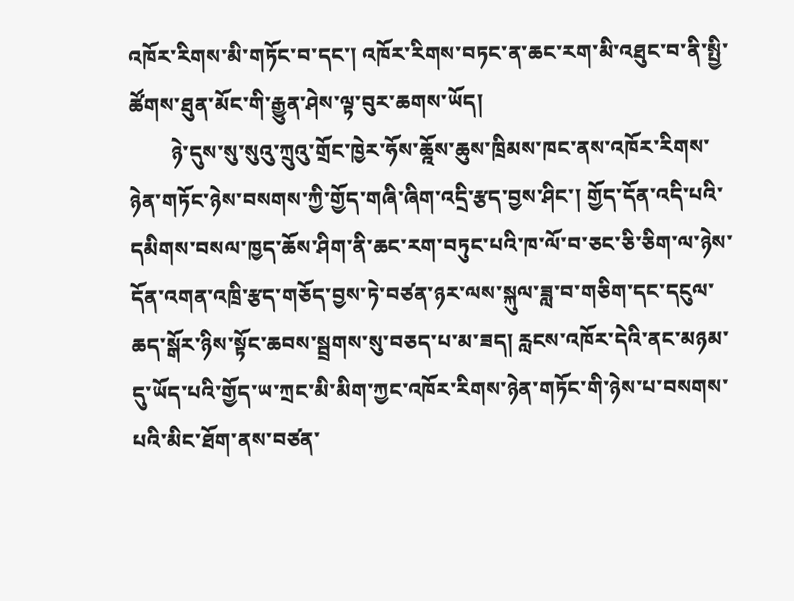འཁོར་རིགས་མི་གཏོང་བ་དང་། འཁོར་རིགས་བཏང་ན་ཆང་རག་མི་འཐུང་བ་ནི་སྤྱི་ཚོགས་ཐུན་མོང་གི་རྒྱུན་ཤེས་ལྟ་བུར་ཆགས་ཡོད།
        ཉེ་དུས་སུ་སུའུ་ཀྲུའུ་གྲོང་ཁྱེར་ཧོས་ཆྰོས་ཆུས་ཁྲིམས་ཁང་ནས་འཁོར་རིགས་ཉེན་གཏོང་ཉེས་བསགས་ཀྱི་གྱོད་གཞི་ཞིག་འདྲི་རྩད་བྱས་ཤིང་། གྱོད་དོན་འདི་པའི་དམིགས་བསལ་ཁྱད་ཆོས་ཤིག་ནི་ཆང་རག་བཏུང་པའི་ཁ་ལོ་བ་ཅང་ཅི་ཅིག་ལ་ཉེས་དོན་འགན་འཁྲི་རྩད་གཅོད་བྱས་ཏེ་བཙན་ཉར་ལས་སྐུལ་ཟླ་བ་གཅིག་དང་དངུལ་ཆད་སྒོར་ཉིས་སྟོང་ཆབས་སྦྲགས་སུ་བཅད་པ་མ་ཟད། རླངས་འཁོར་དེའི་ནང་མཉམ་དུ་ཡོད་པའི་གྱོད་ཡ་ཀྲང་མི་མིག་ཀྱང་འཁོར་རིགས་ཉེན་གཏོང་གི་ཉེས་པ་བསགས་པའི་མིང་ཐོག་ནས་བཙན་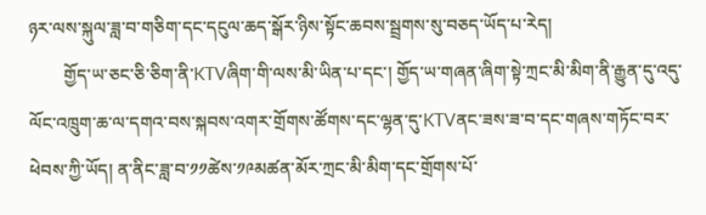ཉར་ལས་སྐུལ་ཟླ་བ་གཅིག་དང་དངུལ་ཆད་སྒོར་ཉིས་སྟོང་ཆབས་སྦྲགས་སུ་བཅད་ཡོད་པ་རེད།
        གྱོད་ཡ་ཅང་ཅི་ཅིག་ནི་KTVཞིག་གི་ལས་མི་ཡིན་པ་དང་། གྱོད་ཡ་གཞན་ཞིག་སྟེ་ཀྲང་མི་མིག་ནི་རྒྱུན་དུ་འདུ་ལོང་འཁྲུག་ཆ་ལ་དགའ་བས་སྐབས་འགར་གྲོགས་ཚོགས་དང་ལྷན་དུ་KTVནང་ཟས་ཟ་བ་དང་གཞས་གཏོང་བར་ཕེབས་ཀྱི་ཡོད། ན་ནིང་ཟླ་བ་༡༡ཚེས་༡༩མཚན་མོར་ཀྲང་མི་མིག་དང་གྲོགས་པོ་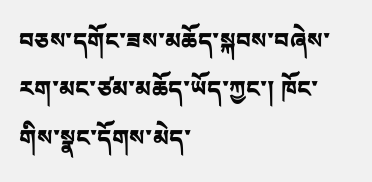བཅས་དགོང་ཟས་མཆོད་སྐབས་བཞེས་རག་མང་ཙམ་མཆོད་ཡོད་ཀྱང་། ཁོང་གིས་སྣང་དོགས་མེད་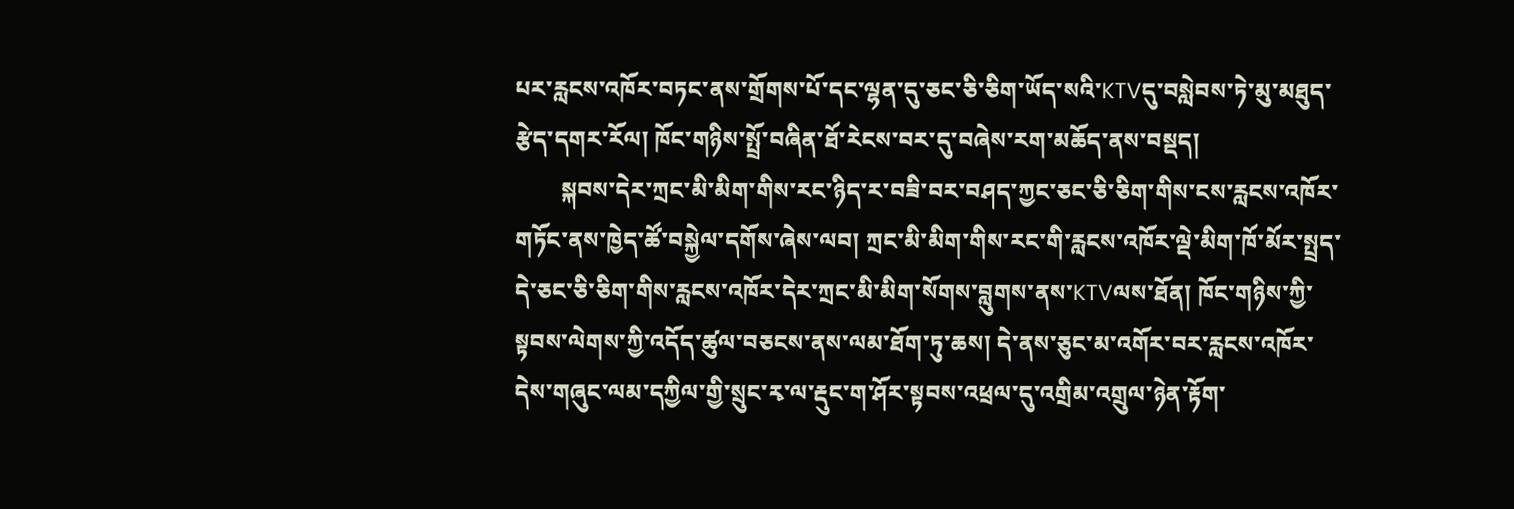པར་རླངས་འཁོར་བཏང་ནས་གྲོགས་པོ་དང་ལྷན་དུ་ཅང་ཅི་ཅིག་ཡོད་སའི་KTVདུ་བསླེབས་ཏེ་མུ་མཐུད་རྩེད་དགར་རོལ། ཁོང་གཉིས་སྤྲོ་བཞིན་ཐོ་རེངས་བར་དུ་བཞེས་རག་མཆོད་ནས་བསྡད།
        སྐབས་དེར་ཀྲང་མི་མིག་གིས་རང་ཉིད་ར་བཟི་བར་བཤད་ཀྱང་ཅང་ཅི་ཅིག་གིས་ངས་རླངས་འཁོར་གཏོང་ནས་ཁྱེད་ཚོ་བསྐྱེལ་དགོས་ཞེས་ལབ། ཀྲང་མི་མིག་གིས་རང་གི་རླངས་འཁོར་ལྡེ་མིག་ཁོ་མོར་སྤྲད་དེ་ཅང་ཅི་ཅིག་གིས་རླངས་འཁོར་དེར་ཀྲང་མི་མིག་སོགས་བླུགས་ནས་KTVལས་ཐོན། ཁོང་གཉིས་ཀྱི་སྟབས་ལེགས་ཀྱི་འདོད་ཚུལ་བཅངས་ནས་ལམ་ཐོག་ཏུ་ཆས། དེ་ནས་ཅུང་མ་འགོར་བར་རླངས་འཁོར་དེས་གཞུང་ལམ་དཀྱིལ་གྱི་སྲུང་རྭ་ལ་རྡུང་ག་ཤོར་སྟབས་འཕྲལ་དུ་འགྲིམ་འགྲུལ་ཉེན་རྟོག་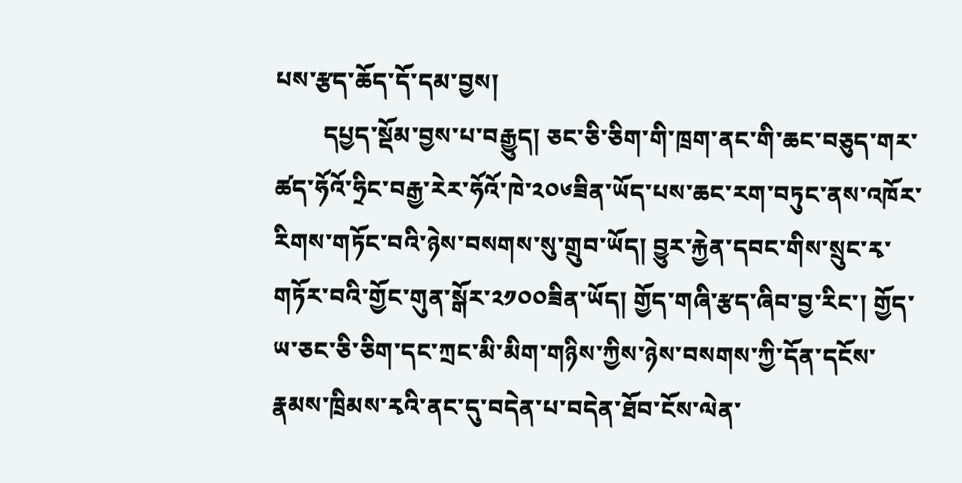པས་རྩད་ཆོད་དོ་དམ་བྱས།
        དཔྱད་སྡོམ་བྱས་པ་བརྒྱུད། ཅང་ཅི་ཅིག་གི་ཁྲག་ནང་གི་ཆང་བཅུད་གར་ཚད་ཧོའོ་ཧྲིང་བརྒྱ་རེར་ཧོའོ་ཁེ་༢༠༦ཟིན་ཡོད་པས་ཆང་རག་བཏུང་ནས་འཁོར་རིགས་གཏོང་བའི་ཉེས་བསགས་སུ་གྲུབ་ཡོད། བྱུར་རྐྱེན་དབང་གིས་སྲུང་རྭ་གཏོར་བའི་གྱོང་གུན་སྒོར་༢༡༠༠ཟིན་ཡོད། གྱོད་གཞི་རྩད་ཞིབ་བྱ་རིང་། གྱོད་ཡ་ཅང་ཅི་ཅིག་དང་ཀྲང་མི་མིག་གཉིས་ཀྱིས་ཉེས་བསགས་ཀྱི་དོན་དངོས་རྣམས་ཁྲིམས་རྭའི་ནང་དུ་བདེན་པ་བདེན་ཐོབ་ངོས་ལེན་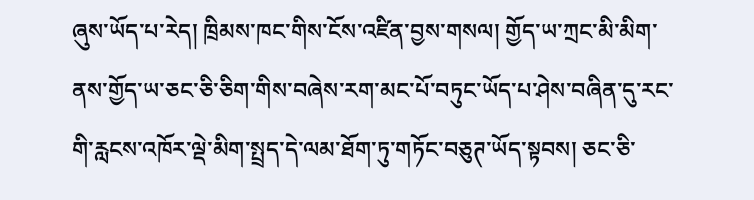ཞུས་ཡོད་པ་རེད། ཁྲིམས་ཁང་གིས་ངོས་འཛིན་བྱས་གསལ། གྱོད་ཡ་ཀྲང་མི་མིག་ནས་གྱོད་ཡ་ཅང་ཅི་ཅིག་གིས་བཞེས་རག་མང་པོ་བཏུང་ཡོད་པ་ཤེས་བཞིན་དུ་རང་གི་རླངས་འཁོར་ལྡེ་མིག་སྤྲད་དེ་ལམ་ཐོག་ཏུ་གཏོང་བཅུཊ་ཡོད་སྟབས། ཅང་ཅི་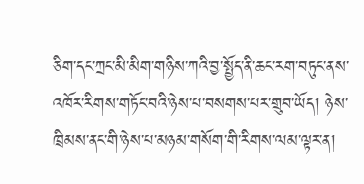ཅིག་དང་ཀྲང་མི་མིག་གཉིས་ཀའི་བྱ་སྤྱོད་ནི་ཆང་རག་བཏུང་ནས་འཁོར་རིགས་གཏོང་བའི་ཉེས་པ་བསགས་པར་གྲུབ་ཡོད། ཉེས་ཁྲིམས་ནང་གི་ཉེས་པ་མཉམ་གསོག་གི་རིགས་ལམ་ལྟར་ན།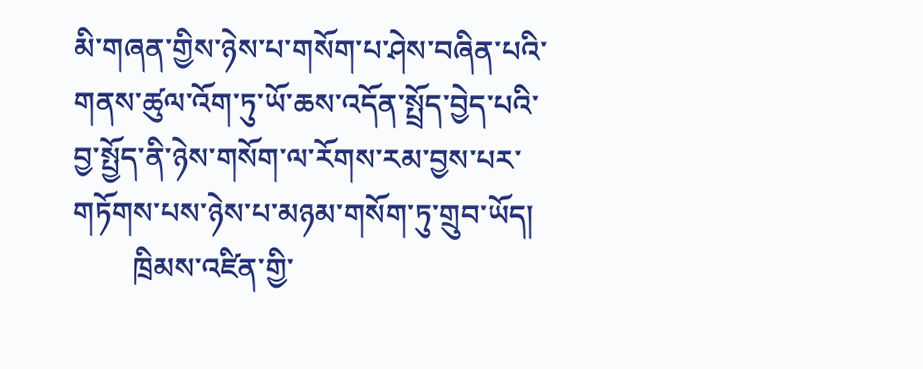མི་གཞན་གྱིས་ཉེས་པ་གསོག་པ་ཤེས་བཞིན་པའི་གནས་ཚུལ་འོག་ཏུ་ཡོ་ཆས་འདོན་སྤྲོད་བྱེད་པའི་བྱ་སྤྱོད་ནི་ཉེས་གསོག་ལ་རོགས་རམ་བྱས་པར་གཏོགས་པས་ཉེས་པ་མཉམ་གསོག་ཏུ་གྲུབ་ཡོད།
        ཁྲིམས་འཛིན་གྱི་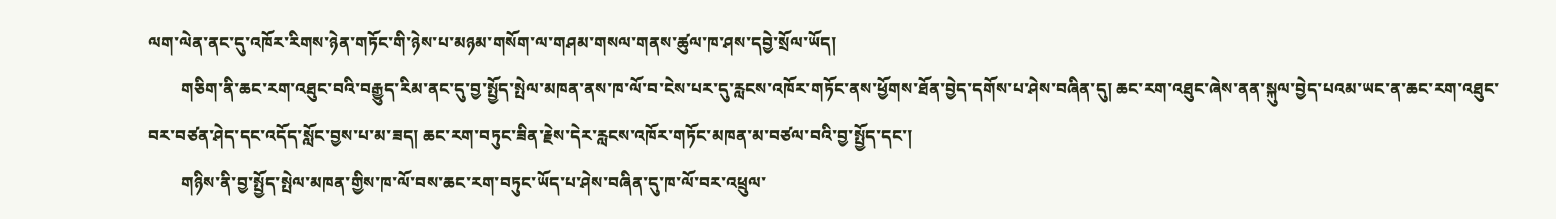ལག་ལེན་ནང་དུ་འཁོར་རིགས་ཉེན་གཏོང་གི་ཉེས་པ་མཉམ་གསོག་ལ་གཤམ་གསལ་གནས་ཚུལ་ཁ་ཤས་དབྱེ་སྲོལ་ཡོད།
        གཅིག་ནི་ཆང་རག་འཐུང་བའི་བརྒྱུད་རིམ་ནང་དུ་བྱ་སྤྱོད་སྤེལ་མཁན་ནས་ཁ་ལོ་བ་ངེས་པར་དུ་རླངས་འཁོར་གཏོང་ནས་ཕྱོགས་ཐོན་བྱེད་དགོས་པ་ཤེས་བཞིན་དུ། ཆང་རག་འཐུང་ཞེས་ནན་སྐུལ་བྱེད་པའམ་ཡང་ན་ཆང་རག་འཐུང་བར་བཙན་ཤེད་དང་འདོད་སློང་བྱས་པ་མ་ཟད། ཆང་རག་བཏུང་ཟིན་རྗེས་དེར་རླངས་འཁོར་གཏོང་མཁན་མ་བཙལ་བའི་བྱ་སྤྱོད་དང་།
        གཉིས་ནི་བྱ་སྤྱོད་སྤེལ་མཁན་གྱིས་ཁ་ལོ་བས་ཆང་རག་བཏུང་ཡོད་པ་ཤེས་བཞིན་དུ་ཁ་ལོ་བར་འཕྲུལ་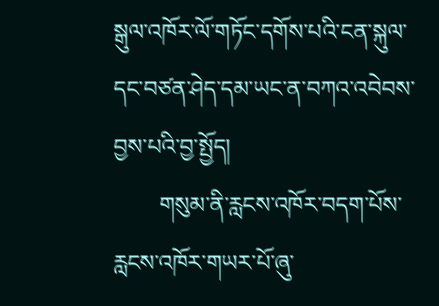སྒུལ་འཁོར་ལོ་གཏོང་དགོས་པའི་ངན་སྐུལ་དང་བཙན་ཤེད་དམ་ཡང་ན་བཀའ་འབེབས་བྱས་པའི་བྱ་སྤྱོད།
        གསུམ་ནི་རླངས་འཁོར་བདག་པོས་རླངས་འཁོར་གཡར་པོ་ཞུ་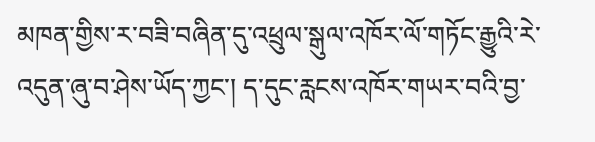མཁན་གྱིས་ར་བཟི་བཞིན་དུ་འཕྲུལ་སྒུལ་འཁོར་ལོ་གཏོང་རྒྱུའི་རེ་འདུན་ཞུ་བ་ཤེས་ཡོད་ཀྱང་། ད་དུང་རླངས་འཁོར་གཡར་བའི་བྱ་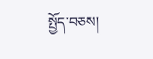སྤྱོད་བཅས།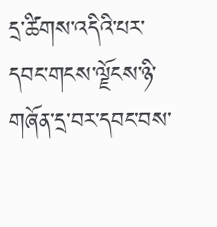དྲ་ཚིགས་འདིའི་པར་དབང་གངས་ལྗོངས་ཉི་གཞོན་དྲ་བར་དབང་བས་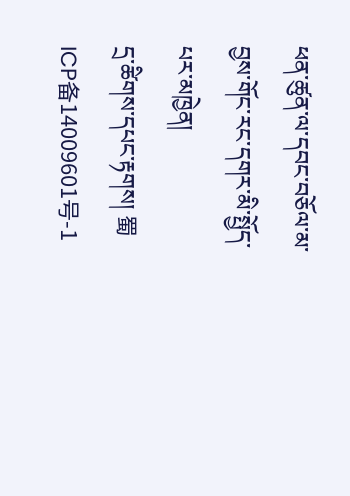ཕན་ཚུན་ལ་དབང་བཅོལ་མ་བྱས་གོང་རང་དགར་མི་སྤྱོད་པར་མཁྱེན།
དྲ་ཚིགས་དཔང་རྟགས། 蜀ICP备14009601号-1